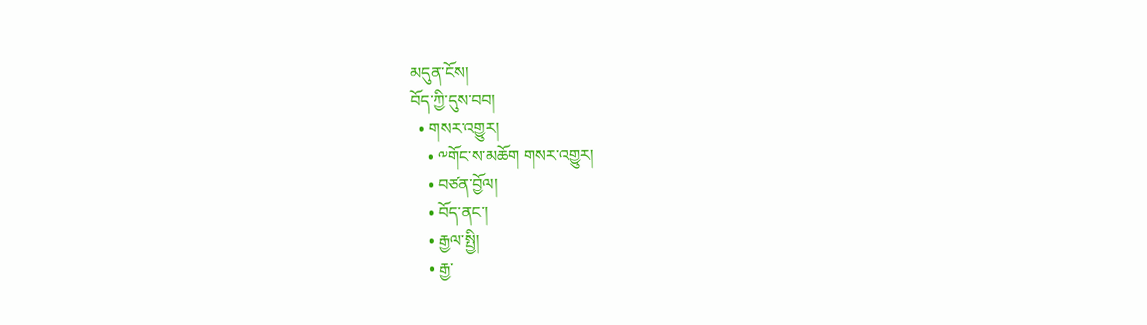མདུན་ངོས།
བོད་ཀྱི་དུས་བབ།
  • གསར་འགྱུར།
    • ༸གོང་ས་མཆོག གསར་འགྱུར།
    • བཙན་བྱོལ།
    • བོད་ནང་།
    • རྒྱལ་སྤྱི།
    • རྒྱ་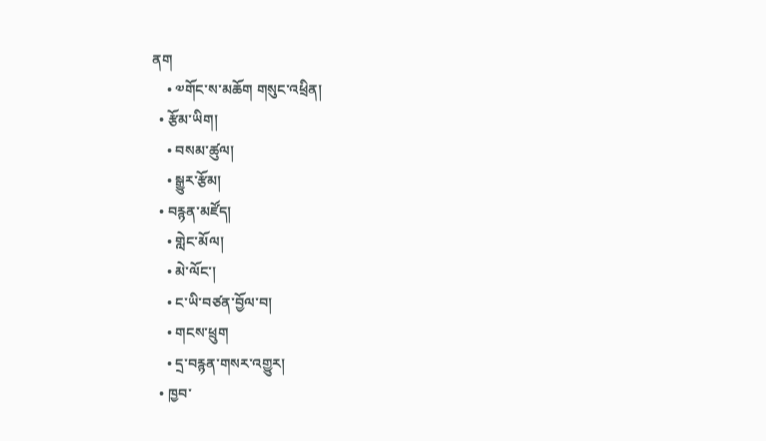ནག
    • ༧གོང་ས་མཆོག གསུང་འཕྲིན།
  • རྩོམ་ཡིག།
    • བསམ་ཚུལ།
    • སྒྱུར་རྩོམ།
  • བརྙན་མཛོད།
    • གླེང་མོལ།
    • མེ་ལོང་།
    • ང་ཡི་བཙན་བྱོལ་བ།
    • གངས་ཕྲུག
    • དྲ་བརྙན་གསར་འགྱུར།
  • ཁྱབ་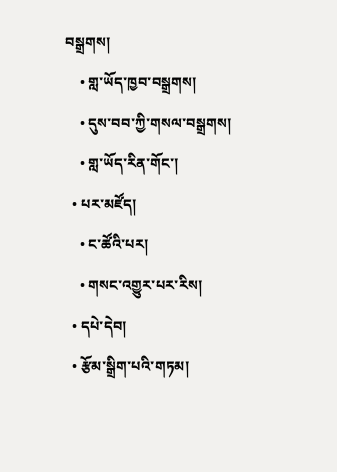བསྒྲགས།
    • གླ་ཡོད་ཁྱབ་བསྒྲགས།
    • དུས་བབ་ཀྱི་གསལ་བསྒྲགས།
    • གླ་ཡོད་རིན་གོང་།
  • པར་མཛོད།
    • ང་ཚོའི་པར།
    • གསང་འགྱུར་པར་རིས།
  • དཔེ་དེབ།
  • རྩོམ་སྒྲིག་པའི་གཏམ།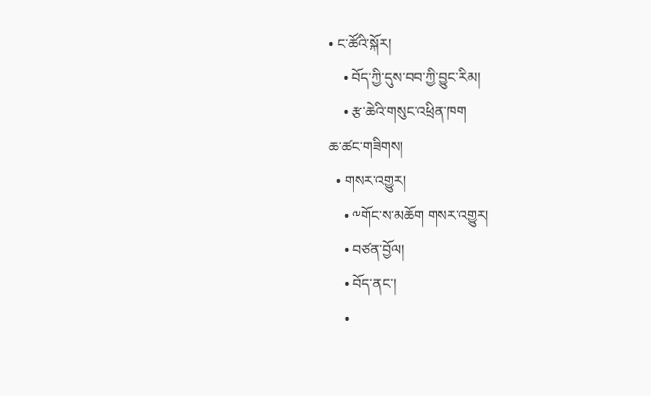• ང་ཚོའི་སྐོར།
    • བོད་ཀྱི་དུས་བབ་ཀྱི་བྱུང་རིམ།
    • རྩ་ཆེའི་གསུང་འཕྲིན་ཁག
ཆ་ཚང་གཟིགས།
  • གསར་འགྱུར།
    • ༸གོང་ས་མཆོག གསར་འགྱུར།
    • བཙན་བྱོལ།
    • བོད་ནང་།
    •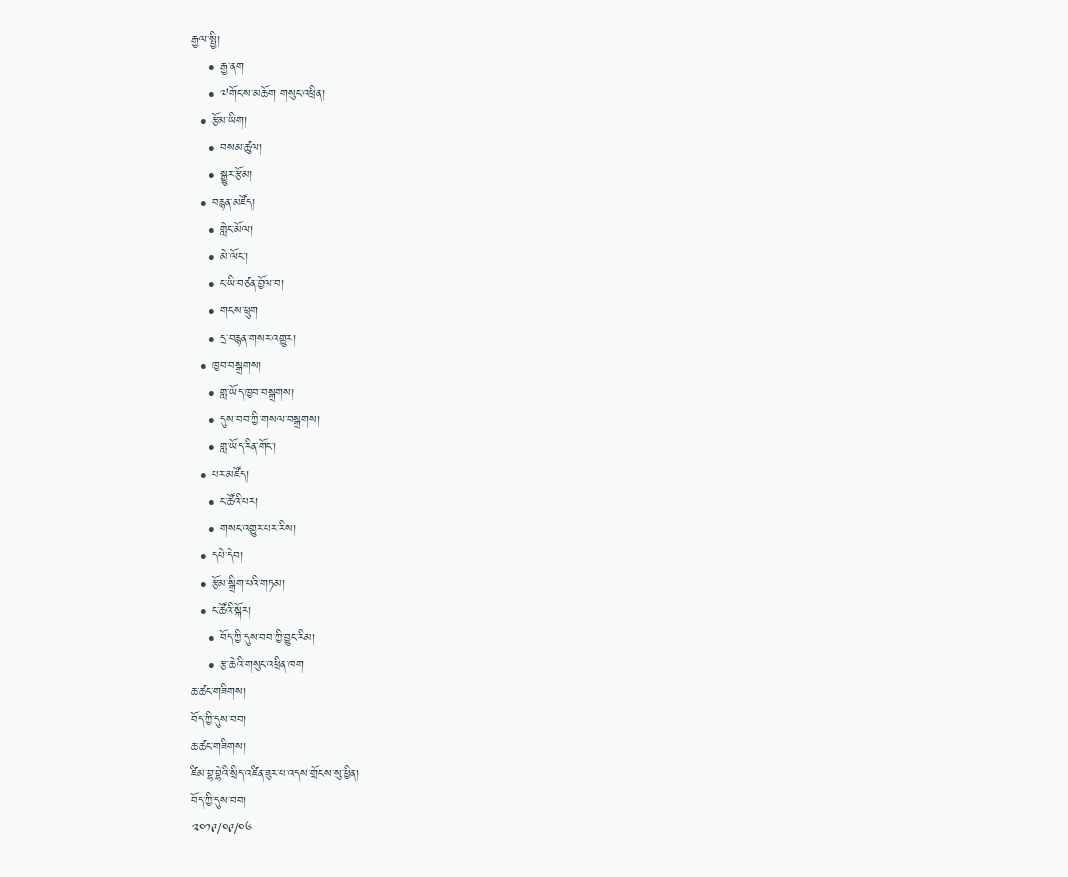རྒྱལ་སྤྱི།
    • རྒྱ་ནག
    • ༧གོང་ས་མཆོག གསུང་འཕྲིན།
  • རྩོམ་ཡིག།
    • བསམ་ཚུལ།
    • སྒྱུར་རྩོམ།
  • བརྙན་མཛོད།
    • གླེང་མོལ།
    • མེ་ལོང་།
    • ང་ཡི་བཙན་བྱོལ་བ།
    • གངས་ཕྲུག
    • དྲ་བརྙན་གསར་འགྱུར།
  • ཁྱབ་བསྒྲགས།
    • གླ་ཡོད་ཁྱབ་བསྒྲགས།
    • དུས་བབ་ཀྱི་གསལ་བསྒྲགས།
    • གླ་ཡོད་རིན་གོང་།
  • པར་མཛོད།
    • ང་ཚོའི་པར།
    • གསང་འགྱུར་པར་རིས།
  • དཔེ་དེབ།
  • རྩོམ་སྒྲིག་པའི་གཏམ།
  • ང་ཚོའི་སྐོར།
    • བོད་ཀྱི་དུས་བབ་ཀྱི་བྱུང་རིམ།
    • རྩ་ཆེའི་གསུང་འཕྲིན་ཁག
ཆ་ཚང་གཟིགས།
བོད་ཀྱི་དུས་བབ།
ཆ་ཚང་གཟིགས།
ཛིམ་བྷ་བྷེའི་སྲིད་འཛིན་ཟུར་པ་འདས་གྲོངས་སུ་ཕྱིན།
བོད་ཀྱི་དུས་བབ།
༢༠༡༩/༠༩/༠༦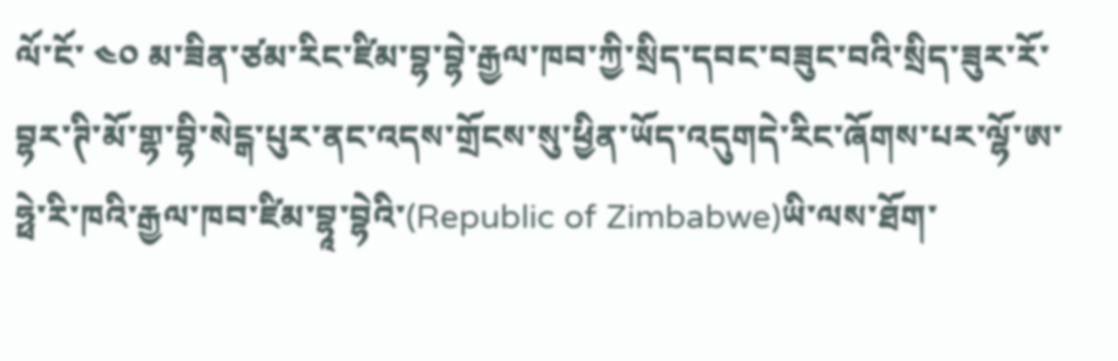ལོ་ངོ་ ༤༠ མ་ཟིན་ཙམ་རིང་ཛིམ་བྷ་བྷེ་རྒྱལ་ཁབ་ཀྱི་སྲིད་དབང་བཟུང་བའི་སྲིད་ཟུར་རོ་བྷར་ཊི་མོ་གྷ་བྷི་སེངྒ་པུར་ནང་འདས་གྲོངས་སུ་ཕྱིན་ཡོད་འདུགདེ་རིང་ཞོགས་པར་ལྷོ་ཨ་ཧྥེ་རི་ཁའི་རྒྱལ་ཁབ་ཛིམ་བྷཱ་བྷེའི་(Republic of Zimbabwe)ཡི་ལས་ཐོག་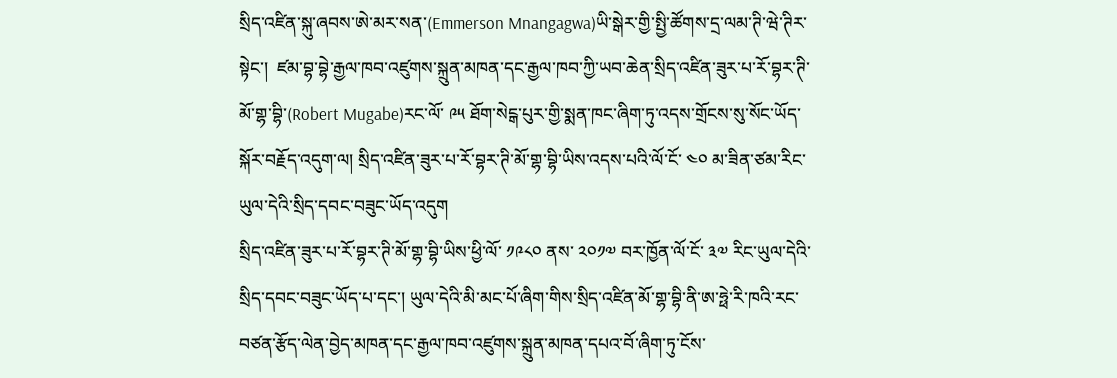སྲིད་འཛིན་སྐུ་ཞབས་ཨེ་མར་སན་(Emmerson Mnangagwa)ཡི་སྒེར་གྱི་སྤྱི་ཚོགས་དྲ་ལམ་ཊི་ཝེ་ཊིར་སྟེང་།  ཛམ་བྷ་བྷེ་རྒྱལ་ཁབ་འཛུགས་སྐྲུན་མཁན་དང་རྒྱལ་ཁབ་ཀྱི་ཡབ་ཆེན་སྲིད་འཛིན་ཟུར་པ་རོ་བྷར་ཊི་མོ་གྷ་བྷི་(Robert Mugabe)རང་ལོ་ ༩༥ ཐོག་སེངྒ་པུར་གྱི་སྨན་ཁང་ཞིག་ཏུ་འདས་གྲོངས་སུ་སོང་ཡོད་སྐོར་བརྗོད་འདུག་ལ། སྲིད་འཛིན་ཟུར་པ་རོ་བྷར་ཊི་མོ་གྷ་བྷི་ཡིས་འདས་པའི་ལོ་ངོ་ ༤༠ མ་ཟིན་ཙམ་རིང་ཡུལ་དེའི་སྲིད་དབང་བཟུང་ཡོད་འདུག
སྲིད་འཛིན་ཟུར་པ་རོ་བྷར་ཊི་མོ་གྷ་བྷི་ཡིས་ཕྱི་ལོ་ ༡༩༨༠ ནས་ ༢༠༡༧ བར་ཁྱོན་ལོ་ངོ་ ༣༧ རིང་ཡུལ་དེའི་སྲིད་དབང་བཟུང་ཡོད་པ་དང་། ཡུལ་དེའི་མི་མང་པོ་ཞིག་གིས་སྲིད་འཛིན་མོ་གྷ་བྷི་ནི་ཨ་ཧྥེ་རི་ཁའི་རང་བཙན་རྩོད་ལེན་བྱེད་མཁན་དང་རྒྱལ་ཁབ་འཛུགས་སྐྲུན་མཁན་དཔའ་བོ་ཞིག་ཏུ་ངོས་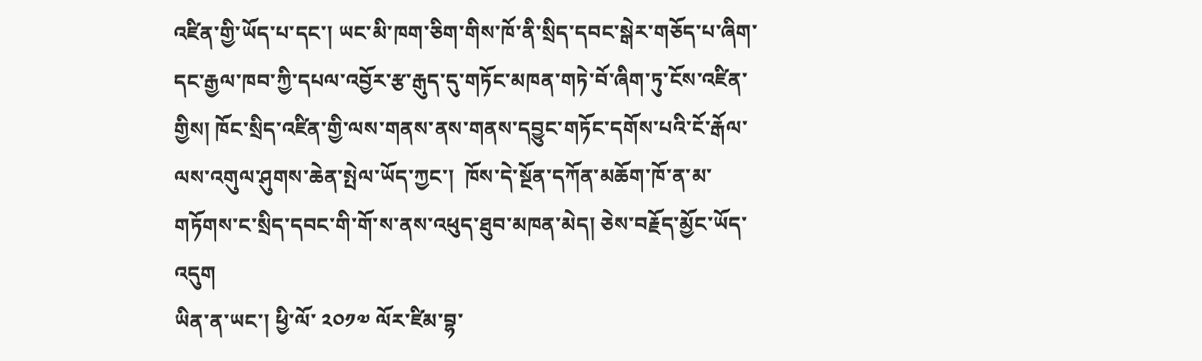འཛིན་གྱི་ཡོད་པ་དང་། ཡང་མི་ཁག་ཅིག་གིས་ཁོ་ནི་སྲིད་དབང་སྒེར་གཅོད་པ་ཞིག་དང་རྒྱལ་ཁབ་ཀྱི་དཔལ་འབྱོར་རྩ་རྒུད་དུ་གཏོང་མཁན་གཏེ་བོ་ཞིག་ཏུ་ངོས་འཛིན་གྱིས། ཁོང་སྲིད་འཛིན་གྱི་ལས་གནས་ནས་གནས་དབྱུང་གཏོང་དགོས་པའི་ངོ་རྒོལ་ལས་འགུལ་ཤུགས་ཆེན་སྤེལ་ཡོད་ཀྱང་།  ཁོས་དེ་སྔོན་དཀོན་མཆོག་ཁོ་ན་མ་གཏོགས་ང་སྲིད་དབང་གི་གོ་ས་ནས་འཕུད་ཐུབ་མཁན་མེད། ཅེས་བརྗོད་མྱོང་ཡོད་འདུག
ཡིན་ན་ཡང་། ཕྱི་ལོ་ ༢༠༡༧ ལོར་ཛིམ་བྷ་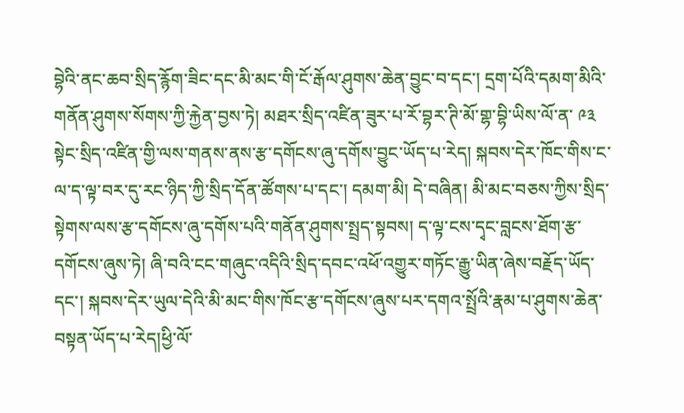བྷེའི་ནང་ཆབ་སྲིད་རྙོག་ཟིང་དང་མི་མང་གི་ངོ་རྒོལ་ཤུགས་ཆེན་བྱུང་བ་དང་། དྲག་པོའི་དམག་མིའི་གནོན་ཤུགས་སོགས་ཀྱི་རྐྱེན་བྱས་ཏེ། མཐར་སྲིད་འཛིན་ཟུར་པ་རོ་བྷར་ཊི་མོ་གྷ་བྷི་ཡིས་ལོ་ན་ ༩༣ སྟེང་སྲིད་འཛིན་གྱི་ལས་གནས་ནས་རྩ་དགོངས་ཞུ་དགོས་བྱུང་ཡོད་པ་རེད། སྐབས་དེར་ཁོང་གིས་ང་ལ་ད་ལྟ་བར་དུ་རང་ཉིད་ཀྱི་སྲིད་དོན་ཚོགས་པ་དང་། དམག་མི། དེ་བཞིན། མི་མང་བཅས་ཀྱིས་སྲིད་སྟེགས་ལས་རྩ་དགོངས་ཞུ་དགོས་པའི་གནོན་ཤུགས་སྤྲད་སྟབས། ད་ལྟ་ངས་དྭང་བླངས་ཐོག་རྩ་དགོངས་ཞུས་ཏེ། ཞི་བའི་ངང་གཞུང་འདིའི་སྲིད་དབང་འཕོ་འགྱུར་གཏོང་རྒྱུ་ཡིན་ཞེས་བརྗོད་ཡོད་དང་། སྐབས་དེར་ཡུལ་དེའི་མི་མང་གིས་ཁོང་རྩ་དགོངས་ཞུས་པར་དགའ་སྤྲོའི་རྣམ་པ་ཤུགས་ཆེན་བསྟན་ཡོད་པ་རེད།ཕྱི་ལོ་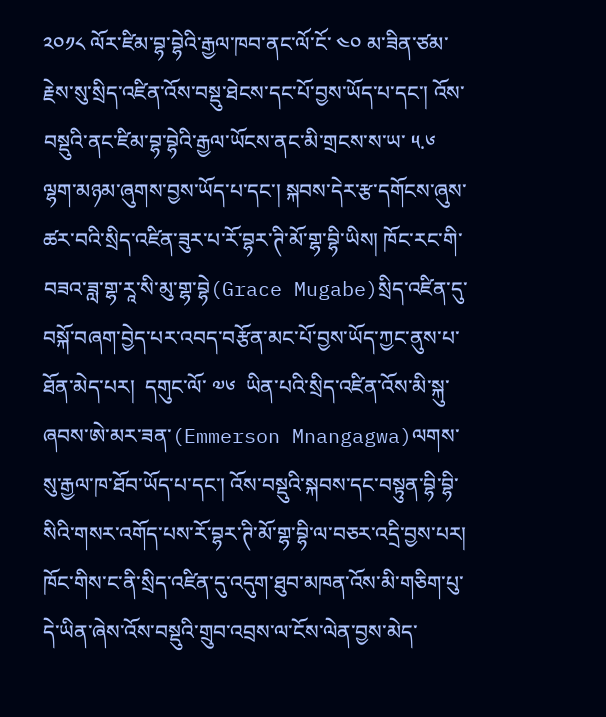༢༠༡༨ ལོར་ཛིམ་བྷ་བྷེའི་རྒྱལ་ཁབ་ནང་ལོ་ངོ་ ༤༠ མ་ཟིན་ཙམ་རྗེས་སུ་སྲིད་འཛིན་འོས་བསྡུ་ཐེངས་དང་པོ་བྱས་ཡོད་པ་དང་། འོས་བསྡུའི་ནང་ཛིམ་བྷ་བྷེའི་རྒྱལ་ཡོངས་ནང་མི་གྲངས་ས་ཡ་ ༥.༦ ལྷག་མཉམ་ཞུགས་བྱས་ཡོད་པ་དང་། སྐབས་དེར་རྩ་དགོངས་ཞུས་ཚར་བའི་སྲིད་འཛིན་ཟུར་པ་རོ་བྷར་ཊི་མོ་གྷ་བྷི་ཡིས། ཁོང་རང་གི་བཟའ་ཟླ་གྷ་རཱ་སི་མུ་གྷ་བྷེ(Grace Mugabe)སྲིད་འཛིན་དུ་བསྐོ་བཞག་བྱེད་པར་འབད་བརྩོན་མང་པོ་བྱས་ཡོད་ཀྱང་ནུས་པ་ཐོན་མེད་པར།  དགུང་ལོ་ ༧༦  ཡིན་པའི་སྲིད་འཛིན་འོས་མི་སྐུ་ཞབས་ཨེ་མར་ཟན་(Emmerson Mnangagwa)ལགས་སུ་རྒྱལ་ཁ་ཐོབ་ཡོད་པ་དང་། འོས་བསྡུའི་སྐབས་དང་བསྟུན་བྷི་བྷི་སིའི་གསར་འགོད་པས་རོ་བྷར་ཊི་མོ་གྷ་བྷི་ལ་བཅར་འདྲི་བྱས་པར། ཁོང་གིས་ང་ནི་སྲིད་འཛིན་དུ་འདུག་ཐུབ་མཁན་འོས་མི་གཅིག་པུ་དེ་ཡིན་ཞེས་འོས་བསྡུའི་གྲུབ་འབྲས་ལ་ངོས་ལེན་བྱས་མེད་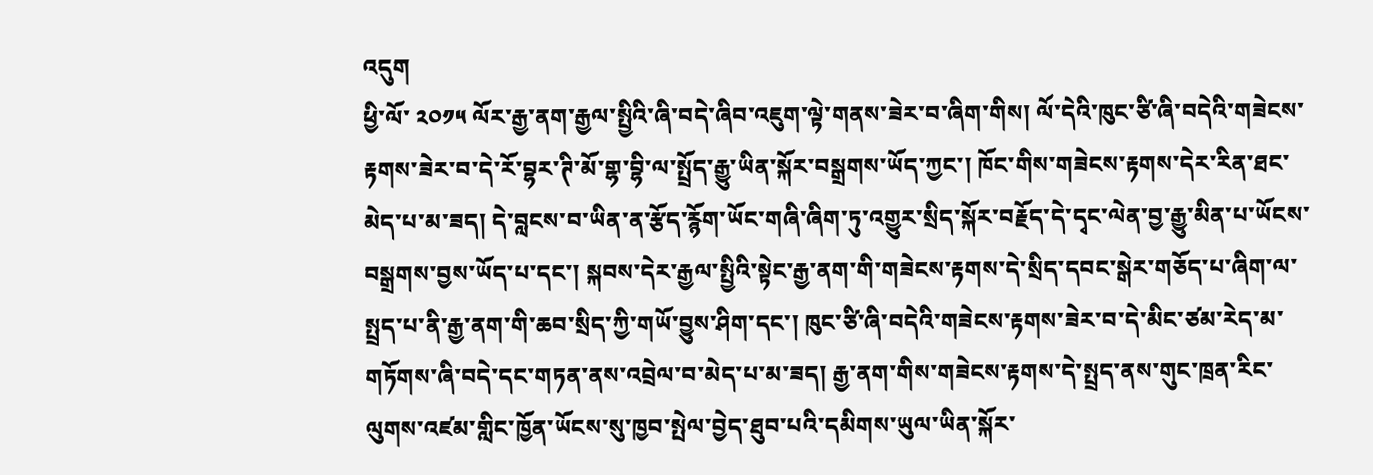འདུག
ཕྱི་ལོ་ ༢༠༡༥ ལོར་རྒྱ་ནག་རྒྱལ་སྤྱིའི་ཞི་བདེ་ཞིབ་འཇུག་ལྟེ་གནས་ཟེར་བ་ཞིག་གིས། ལོ་དེའི་ཁུང་ཙི་ཞི་བདེའི་གཟེངས་རྟགས་ཟེར་བ་དེ་རོ་བྷར་ཊི་མོ་གྷ་བྷི་ལ་སྤྲོད་རྒྱུ་ཡིན་སྐོར་བསྒྲགས་ཡོད་ཀྱང་། ཁོང་གིས་གཟེངས་རྟགས་དེར་རིན་ཐང་མེད་པ་མ་ཟད། དེ་བླངས་བ་ཡིན་ན་རྩོད་རྙོག་ཡོང་གཞི་ཞིག་ཏུ་འགྱུར་སྲིད་སྐོར་བརྗོད་དེ་དྭང་ལེན་བྱ་རྒྱུ་མིན་པ་ཡོངས་བསྒྲགས་བྱས་ཡོད་པ་དང་། སྐབས་དེར་རྒྱལ་སྤྱིའི་སྟེང་རྒྱ་ནག་གི་གཟེངས་རྟགས་དེ་སྲིད་དབང་སྒེར་གཅོད་པ་ཞིག་ལ་སྤྲད་པ་ནི་རྒྱ་ནག་གི་ཆབ་སྲིད་ཀྱི་གཡོ་བྱུས་ཤིག་དང་། ཁུང་ཙི་ཞི་བདེའི་གཟེངས་རྟགས་ཟེར་བ་དེ་མིང་ཙམ་རེད་མ་གཏོགས་ཞི་བདེ་དང་གཏན་ནས་འབྲེལ་བ་མེད་པ་མ་ཟད། རྒྱ་ནག་གིས་གཟེངས་རྟགས་དེ་སྤྲད་ནས་གུང་ཁྲན་རིང་ལུགས་འཛམ་གླིང་ཁྱོན་ཡོངས་སུ་ཁྱབ་སྤེལ་བྱེད་ཐུབ་པའི་དམིགས་ཡུལ་ཡིན་སྐོར་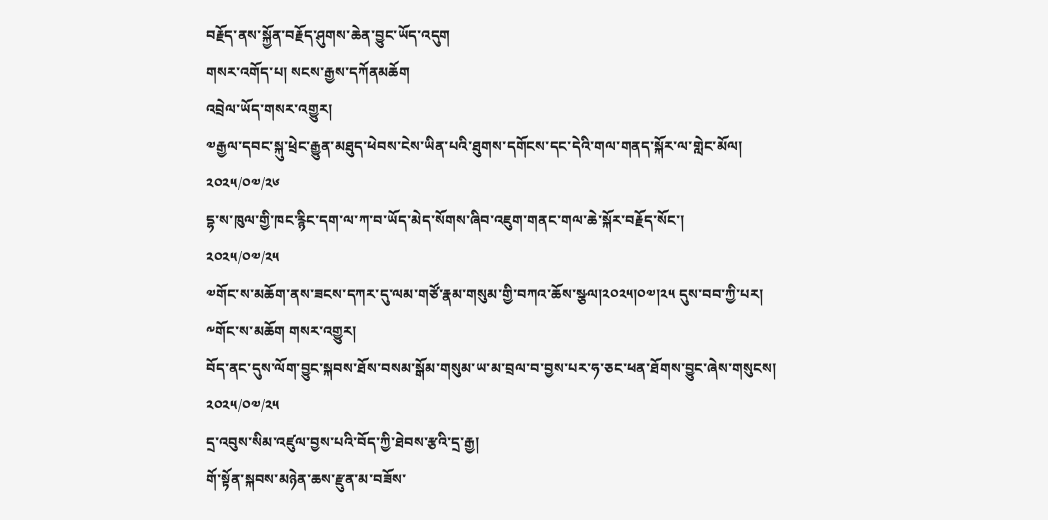བརྗོད་ནས་སྐྱོན་བརྗོད་ཤུགས་ཆེན་བྱུང་ཡོད་འདུག
གསར་འགོད་པ། སངས་རྒྱས་དཀོནམཆོག
འབྲེལ་ཡོད་གསར་འགྱུར།
༧རྒྱལ་དབང་སྐུ་ཕྲེང་རྒྱུན་མཐུད་ཕེབས་ངེས་ཡིན་པའི་ཐུགས་དགོངས་དང་དེའི་གལ་གནད་སྐོར་ལ་གླེང་མོལ།
༢༠༢༥/༠༧/༢༦
དྷ་ས་ཁུལ་གྱི་ཁང་རྙིང་དག་ལ་ཀ་བ་ཡོད་མེད་སོགས་ཞིབ་འཇུག་གནང་གལ་ཆེ་སྐོར་བརྗོད་སོང་།
༢༠༢༥/༠༧/༢༥
༧གོང་ས་མཆོག་ནས་ཟངས་དཀར་དུ་ལམ་གཙོ་རྣམ་གསུམ་གྱི་བཀའ་ཆོས་སྩལ།༢༠༢༥།༠༧།༢༥ དུས་བབ་ཀྱི་པར།
༸གོང་ས་མཆོག གསར་འགྱུར།
བོད་ནང་དུས་ལོག་བྱུང་སྐབས་ཐོས་བསམ་སྒོམ་གསུམ་ཡ་མ་བྲལ་བ་བྱས་པར་ཧ་ཅང་ཕན་ཐོགས་བྱུང་ཞེས་གསུངས།
༢༠༢༥/༠༧/༢༥
དྲ་འབུས་སིམ་འཛུལ་བྱས་པའི་བོད་ཀྱི་ཐེབས་རྩའི་དྲ་རྒྱ།
གོ་སྟོན་སྐབས་མཉེན་ཆས་རྫུན་མ་བཟོས་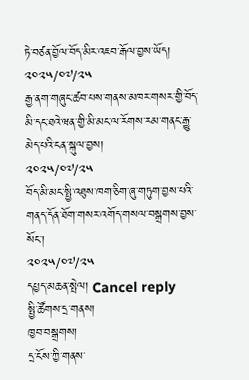ཏེ་བཙན་བྱོལ་བོད་མིར་འཇབ་རྒོལ་བྱས་ཡོད།
༢༠༢༥/༠༧/༢༥
རྒྱ་ནག་གཞུང་ཚབ་པས་གནས་མཁར་གསར་གྱི་བོད་མི་དང་ཐའེ་ཝན་གྱི་མི་མང་ལ་རོགས་རམ་གནང་རྒྱུ་མེད་པའི་ངན་སྐུལ་བྱས།
༢༠༢༥/༠༧/༢༥
བོད་མི་མང་སྤྱི་འཐུས་ཁག་ཅིག་ཞུ་གཏུག་བྱས་པའི་གནད་དོན་ཐོག་གསར་འགོད་གསལ་བསྒྲགས་བྱས་སོང་།
༢༠༢༥/༠༧/༢༥
དཔྱད་མཆན་སྤེལ། Cancel reply
སྤྱི་ཚོགས་དྲ་གནས།
ཁྱབ་བསྒྲགས།
དྲ་ངོས་ཀྱི་གནས་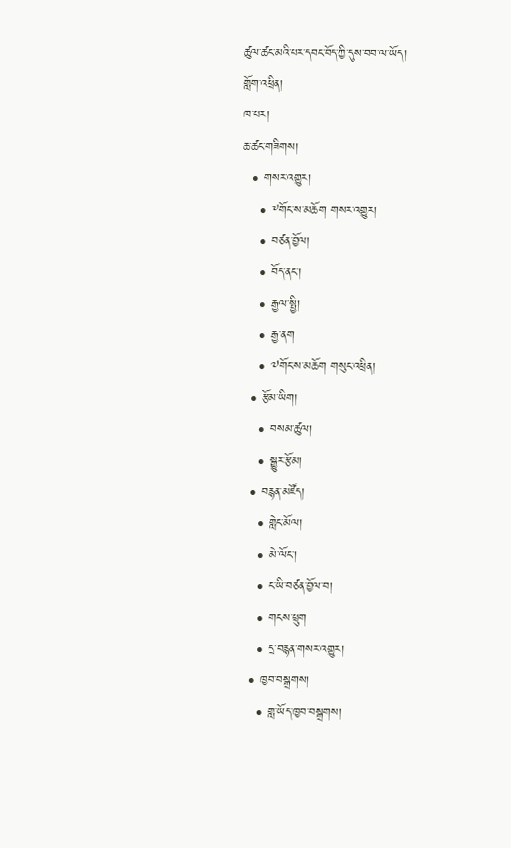ཚུལ་ཚང་མའི་པར་དབང་བོད་ཀྱི་དུས་བབ་ལ་ཡོད།
གློག་འཕྲིན།
ཁ་པར།
ཆ་ཚང་གཟིགས།
  • གསར་འགྱུར།
    • ༸གོང་ས་མཆོག གསར་འགྱུར།
    • བཙན་བྱོལ།
    • བོད་ནང་།
    • རྒྱལ་སྤྱི།
    • རྒྱ་ནག
    • ༧གོང་ས་མཆོག གསུང་འཕྲིན།
  • རྩོམ་ཡིག།
    • བསམ་ཚུལ།
    • སྒྱུར་རྩོམ།
  • བརྙན་མཛོད།
    • གླེང་མོལ།
    • མེ་ལོང་།
    • ང་ཡི་བཙན་བྱོལ་བ།
    • གངས་ཕྲུག
    • དྲ་བརྙན་གསར་འགྱུར།
  • ཁྱབ་བསྒྲགས།
    • གླ་ཡོད་ཁྱབ་བསྒྲགས།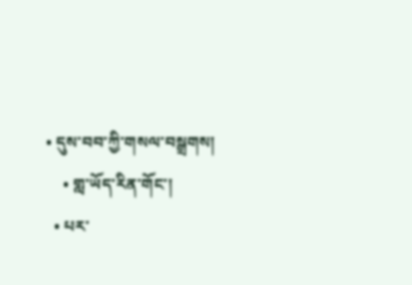• དུས་བབ་ཀྱི་གསལ་བསྒྲགས།
    • གླ་ཡོད་རིན་གོང་།
  • པར་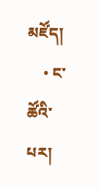མཛོད།
    • ང་ཚོའི་པར།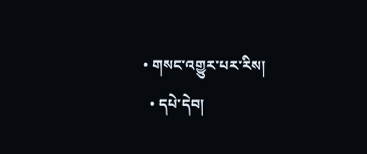• གསང་འགྱུར་པར་རིས།
  • དཔེ་དེབ།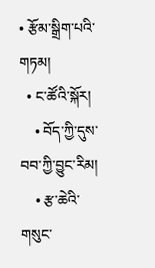• རྩོམ་སྒྲིག་པའི་གཏམ།
  • ང་ཚོའི་སྐོར།
    • བོད་ཀྱི་དུས་བབ་ཀྱི་བྱུང་རིམ།
    • རྩ་ཆེའི་གསུང་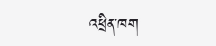འཕྲིན་ཁག